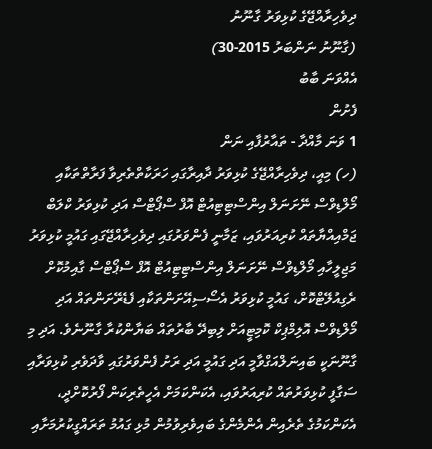ދިވެހިރާއްޖޭގެ ކުޅިވަރު ގާނޫނު
(ގާނޫނު ނަންބަރު 2015-30)
އެއްވަނަ ބާބު
ފެށުން
1 ވަނަ މާއްދާ - ތައާރުފާއި ނަން
(ހ) މިއީ، ދިވެހިރާއްޖޭގެ ކުޅިވަރު ދާއިރާގައި ހަރަކާތްތެރިވާ ފަރާތްތަކާއި މޯލްޑިވްސް ނޭށަނަލް އިންސްޓިޓިއުޓް އޮފް ސްޕޯޓްސް އަދި ކުޅިވަރު ކްލަބް ޖަމްއިއްޔާތައް ކުރިއަރުވައި، ޒަމާނީ ފެންވަރުގައި ދިވެހިރާއްޖޭގައި ގައުމީ ކުޅިވަރު މަޖިލީހާއި މޯލްޑިވްސް ނޭށަނަލް އިންސްޓިޓިއުޓް އޮފް ސްޕޯޓްސް ގާއިމުކޮށް ރެގިއުލޭޓްކޮށް، ގައުމީ ކުޅިވަރު އެސޯސިއޭށަންތަކާއި ފެޑެރޭށަންތައް އަދި މޯލްޑިވްސް އޮލިމްޕިކް ކޮމިޓީއަށް ލިބިދޭ ބާރުތައް ބަޔާންކުރާ ގާނޫނެވެ. އަދި މި ގާނޫނަކީ ބައިނަލްއަގްވާމީ އަދި ގައުމީ އަދި ރަށު ފެންވަރުގައި ވާދަވެރި ކުޅިވަރާއި ސަގާފީ ކުޅިވަރުތައް ކުރިއަރުވައި، އެކަންކަމަށް އެހީތެރިކަން ފޯރުކޮށްދީ، އެކަންކަމުގެ ތެރެއިން އެންމެންގެ ބައިވެރިވުމުން މުޅި ގައުމު ތަރައްގީކުރުމަށާއި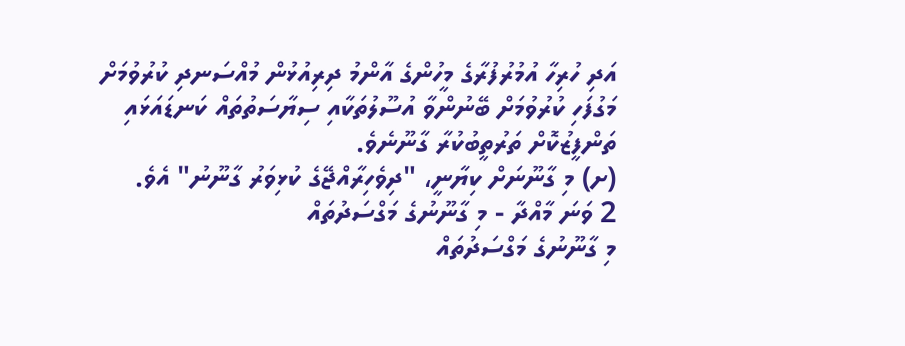އަދި ހުރިހާ އުމުރުފުރާގެ މީހުންގެ އާންމު ދިރިއުޅުން މުއްސަނދި ކުރުވުމަށް މަގުފަހި ކުރުވުމަށް ބޭނުންވާ އުސޫލުތަކާއި ސިޔާސަތުތައް ކަނޑައަޅައި ތަންފީޒުކޮށް ތަރުތީބުކުރާ ގާނޫނެވެ.
(ށ) މި ގާނޫނަށް ކިޔާނީ، "ދިވެހިރާއްޖޭގެ ކުޅިވަރު ގާނޫނު" އެވެ.
2 ވަނަ މާއްދާ - މި ގާނޫނުގެ މަގްސަދުތައް
މި ގާނޫނުގެ މަގްސަދުތައް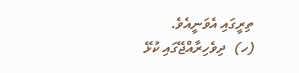ތިރީގައި އެވަނީއެވެ.
(ހ)  ދިވެހިރާއްޖޭގައި ކުޅޭ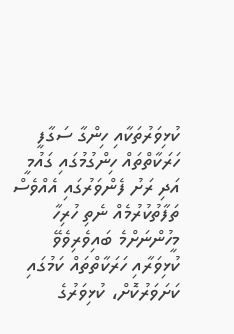ކުޅިވަރުތަކާއި ހިންގާ ސަގާފީ ހަރަކާތްތައް ހިންގުމުގައި ގައުމީ އަދި ރަށު ފެންވަރުގައި އެއްވެސް ތަފާތުކުރުމެއް ނެތި ހުރިހާ މީހުންނަށްމެ ބައިވެރިވެވޭ ކުޅިވަރާއި ހަރަކާތްތައް ކަމުގައި ކަށަވަރުކޮށް، ކުޅިވަރުގެ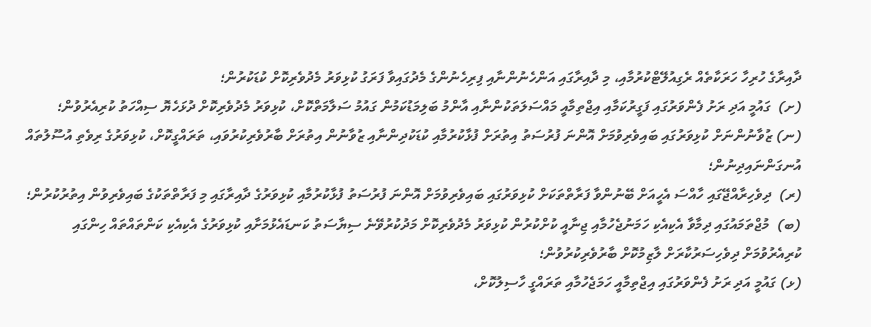ދާއިރާގެ ހުރިހާ ހަރަކާތެއް ރެގިއުލޭޓްކުރުމާއި، މި ދާއިރާގައި އަންހެނުންނާއި ފިރިހެނުންގެ މެދުގައިވާ ފަރަގު ކުޅިވަރު މެދުވެރިކޮށް ކުޑަކުރުން؛
(ށ)  ގައުމީ އަދި ރަށު ފެންވަރުގައި ފަގީރުކަމާއި އިޖްތިމާއީ މައްސަލަތަކުންނާއި އާންމު ބަލިމަޑުކަމުން ގައުމު ސަލާމަތްކޮށް، ކުޅިވަރު މެދުވެރިކޮށް ދުޅަހެޔޮ ސިއްހަތު ކުރިއެރުވުން؛
(ނ) ޒުވާނުންނަށް ކުޅިވަރުގައި ބައިވެރިވުމަށް އޮންނަ ފުރުސަތު އިތުރަށް ފުޅާކުރުމާއި ކުޑަކުދިންނާއި ޒުވާނުން އިތުރަށް ބާރުވެރިކުރުވައި، ތަރައްގީކޮށް، ކުޅިވަރުގެ ރިވެތި އުސޫލުތައް އުނގަންނައިދިނުން؛
(ރ)  ދިވެހިރާއްޖޭގައި ހާއްސަ އެހީއަށް ބޭނުންވާ ފަރާތްތަކަށް ކުޅިވަރުގައި ބައިވެރިވުމަށް އޮންނަ ފުރުސަތު ފުޅާކުރުމާއި ކުޅިވަރުގެ ދާއިރާގައި މި ފަރާތްތަކުގެ ބައިވެރިވުން އިތުރުކުރުން؛
(ބ)  މުޖްތަމައުގައި ދިމާވާ އެކިއެކި ހަމަނުޖެހުމާއި ޖިނާއީ ކުށްކުރުން ކުޅިވަރު މެދުވެރިކޮށް މަދުކުރުވޭނެ ސިޔާސަތު ކަނޑައެޅުމަށާއި ކުޅިވަރުގެ އެކިއެކި ކަންތައްތައް ހިންގައި ކުރިއެރުވުމަށް ދިވެހިސަރުކާރަށް ލާޒިމުކޮށް ބާރުވެރިކުރުވުން؛
(ޅ) ގައުމީ އަދި ރަށު ފެންވަރުގައި އިޖްތިމާއީ ހަމަޖެހުމާއި ތަރައްގީ ހާސިލުކޮށް،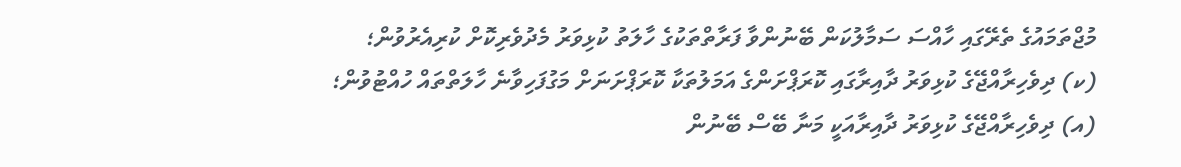މުޖްތަމައުގެ ތެރޭގައި ހާއްސަ ސަމާލުކަން ބޭނުންވާ ފަރާތްތަކުގެ ހާލަތު ކުޅިވަރު މެދުވެރިކޮށް ކުރިއެރުވުން؛
(ކ) ދިވެހިރާއްޖޭގެ ކުޅިވަރު ދާއިރާގައި ކޮރަޕްށަންގެ އަމަލުތަކާ ކޮރަޕްށަނަށް މަގުފަހިވާނެ ހާލަތްތައް ހުއްޓުވުން؛
(އ) ދިވެހިރާއްޖޭގެ ކުޅިވަރު ދާއިރާއަކީ މަނާ ބޭސް ބޭނުން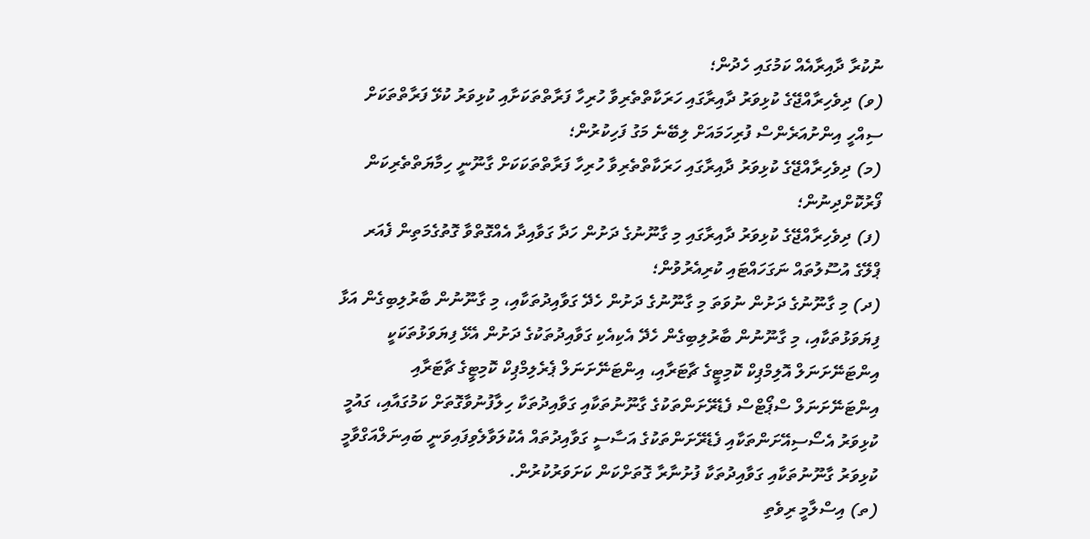ނުކުރާ ދާއިރާއެއް ކަމުގައި ހެދުން؛
(ވ) ދިވެހިރާއްޖޭގެ ކުޅިވަރު ދާއިރާގައި ހަރަކާތްތެރިވާ ހުރިހާ ފަރާތްތަކަށާއި ކުޅިވަރު ކުޅޭ ފަރާތްތަކަށް ސިއްހީ އިންށުއަރެންސް ފުރިހަމައަށް ލިބޭނެ މަގު ފަހިކުރުން؛
(މ) ދިވެހިރާއްޖޭގެ ކުޅިވަރު ދާއިރާގައި ހަރަކާތްތެރިވާ ހުރިހާ ފަރާތްތަކަކަށް ގާނޫނީ ހިމާޔަތްތެރިކަން ފޯރުކޮށްދިނުން؛
(ފ) ދިވެހިރާއްޖޭގެ ކުޅިވަރު ދާއިރާގައި މި ގާނޫނުގެ ދަށުން ހަދާ ގަވާއިދާ އެއްގޮތްވާ ގޮތުގެމަތިން ފެއަރ ޕްލޭގެ އުސޫލުތައް ނަގަހައްޓައި ކުރިއެރުވުން؛
(ދ) މި ގާނޫނުގެ ދަށުން ނުވަތަ މި ގާނޫނުގެ ދަށުން ހެދޭ ގަވާއިދުތަކާއި، މި ގާނޫނުން ބާރުލިބިގެން އަޅާ ފިޔަވަޅުތަކާއި، މި ގާނޫނުން ބާރުލިބިގެން ހެދޭ އެކިއެކި ގަވާއިދުތަކުގެ ދަށުން އެޅޭ ފިޔަވަޅުތަކަކީ އިންޓަނޭށަނަލް އޮލިމްޕިކް ކޮމިޓީގެ ޗާޓަރާއި، އިންޓަނޭށަނަލް ޕެރެލިމްޕިކް ކޮމިޓީގެ ޗާޓަރާއި އިންޓަނޭށަނަލް ސްޕޯޓްސް ފެޑެރޭށަންތަކުގެ ގާނޫނުތަކާއި ގަވާއިދުތަކާ ހިލާފުނުވާގޮތަށް ކަމުގައާއި، ގައުމީ ކުޅިވަރު އެސޯސިއޭށަންތަކާއި ފެޑެރޭށަންތަކުގެ އަސާސީ ގަވާއިދުތައް އެކުލަވާލެވިފައިވަނީ ބައިނަލްއަގްވާމީ ކުޅިވަރު ގާނޫނުތަކާއި ގަވާއިދުތަކާ ފުށުނާރާ ގޮތަށްކަން ކަށަވަރުކުރުން.
(ތ) އިސްލާމީ ރިވެތި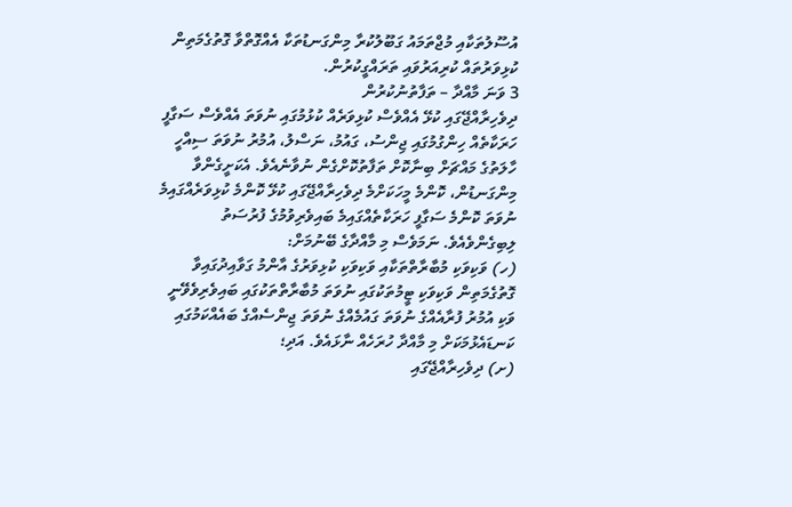އުސޫލުތަކާއި މުޖްތަމައު ގަބޫލުކުރާ މިންގަނޑުތަކާ އެއްގޮތްވާ ގޮތުގެމަތިން ކުޅިވަރުތައް ކުރިއަރުވައި ތަރައްގީކުރުން.
3 ވަނަ މާއްދާ – ތަފާތުނުކުރުން
ދިވެހިރާއްޖޭގައި ކުޅޭ އެއްވެސް ކުޅިވަރެއް ކުޅުމުގައި ނުވަތަ އެއްވެސް ސަގާފީ ހަރަކާތެއް ހިންގުމުގައި ޖިންސު، ގައުމު، ނަސްލު، އުމުރު ނުވަތަ ސިއްހީ ހާލަތުގެ މައްޗަށް ބިނާކޮށް ތަފާތުކޮށްގެން ނުވާނެއެވެ. އެކަށީގެންވާ މިންގަނޑުން، ކޮންމެ މީހަކަށްމެ ދިވެހިރާއްޖޭގައި ކުޅޭ ކޮންމެ ކުޅިވަރެއްގައިމެ ނުވަތަ ކޮންމެ ސަގާފީ ހަރަކާތެއްގައިމެ ބައިވެރިވުމުގެ ފުރުސަތު ލިބިގެންވެއެވެ. ނަމަވެސް މި މާއްދާގެ ބޭނުމަށް:
(ހ) ވަކިވަކި މުބާރާތްތަކާއި ވަކިވަކި ކުޅިވަރުގެ އާންމު ގަވާއިދުގައިވާ ގޮތުގެމަތިން ވަކިވަކި ޓީމުތަކުގައި ނުވަތަ މުބާރާތްތަކުގައި ބައިވެރިވެވޭނީ ވަކި އުމުރު ފުރާއެއްގެ ނުވަތަ ގައުމެއްގެ ނުވަތަ ޖިންސެއްގެ ބައެއްކަމުގައި ކަނޑައެޅުމަކަށް މި މާއްދާ ހުރަހެއް ނާޅައެވެ. އަދި؛
(ށ) ދިވެހިރާއްޖޭގައި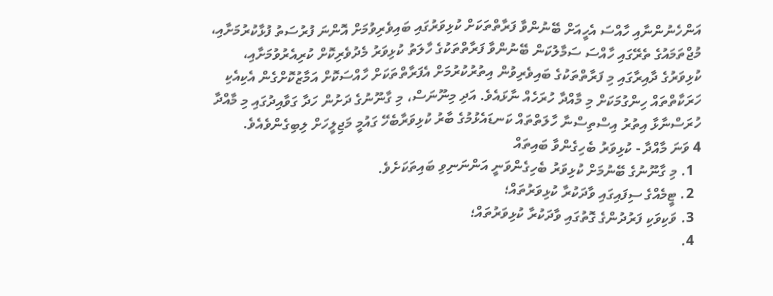އަންހެނުންނާއި ހާއްސަ އެހީއަށް ބޭނުންވާ ފަރާތްތަކަށް ކުޅިވަރުގައި ބައިވެރިވުމަށް އޮންނަ ފުރުސަތު ފުޅާކުރުމަށާއި، މުޖްތަމައުގެ ތެރޭގައި ހާއްސަ ސަމާލުކަން ބޭނުންވާ ފަރާތްތަކުގެ ހާލަތު ކުޅިވަރު މެދުވެރިކޮށް ކުރިއެރުވުމަށާއި، ކުޅިވަރުގެ ދާއިރާގައި މި ފަރާތްތަކުގެ ބައިވެރިވުން އިތުރުކުރުމަށް އެފަރާތްތަކަށް ހާއްސަކޮށް އަމާޒުކޮށްގެން އެކިއެކި ހަރަކާތްތައް ހިންގުމަކަށް މި މާއްދާ ހުރަހެއް ނާޅައެވެ. އަދި މިނޫނަސް، މި ގާނޫނުގެ ދަށުން ހަދާ ގަވާއިދުގައި މި މާއްދާ ހުރަސްނާޅާ އިތުރު އިސްތިސްނާ ހާލަތްތައް ކަނޑައެޅުމުގެ ބާރު ކުޅިވަރާބެހޭ ގައުމީ މަޖިލީހަށް ލިބިގެންވެއެވެ.
4 ވަނަ މާއްދާ - ކުޅިވަރު ބެހިގެންވާ ބައިތައް
  1. މި ގާނޫނުގެ ބޭނުމަށް ކުޅިވަރު ބެހިގެންވަނީ އަންނަނިވި ބައިތަކަށެވެ.
  2. ޓީމެއްގެ ސިފައިގައި ވާދަކުރާ ކުޅިވަރުތައް؛
  3. ވަކިވަކި ފަރުދުންގެ ގޮތުގައި ވާދަކުރާ ކުޅިވަރުތައް؛
  4.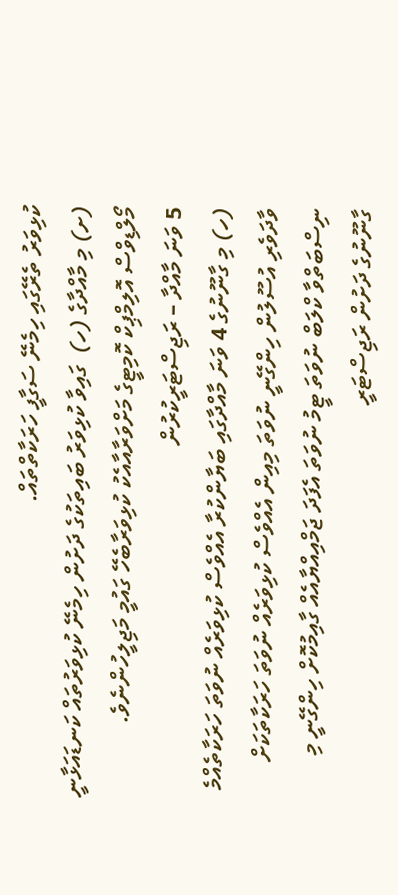ކުޅިވަރު ތެރޭގައި ހިމެނޭ ސަގާފީ ހަރަކާތްތައް.
(ށ) މި މާއްދާގެ (ހ)  ގައިވާ ކުޅިވަރު ބައިތަކުގެ ދަށުން ހިމެނޭ ކުޅިވަރުތައް ކަނޑައަޅާނީ މޯލްޑިވްސް އޮލިމްޕިކް ކޮމިޓީގެ މަށްވަރާއާއެކު ކުޅިވަރާބެހޭ ގައުމީ މަޖިލީހުންނެވެ.
5 ވަނަ މާއްދާ – ރަޖިސްޓަރީކުރުން
(ހ) މި ގާނޫނުގެ 4 ވަނަ މާއްދާގައި ބަޔާންކުރާ އެއްވެސް ކުޅިވަރެއް ނުވަތަ ހަރަކާތެއްމެ ވާދަވެރި އުސޫލުން ހިންގޭނީ ނުވަތަ މިއިން އެއްވެސް ކުޅިވަރެއް ނުވަތަ ހަރަކާތަކަށް ނިސްބަތްވާ ކްލަބް ނުވަތަ ޓީމު ނުވަތަ އެފަދަ ޖަމްއިއްޔާއެއް ގާއިމުކޮށް ހިންގޭނީ މި ގާނޫނުގެ ދަށުން ރަޖިސްޓަރީ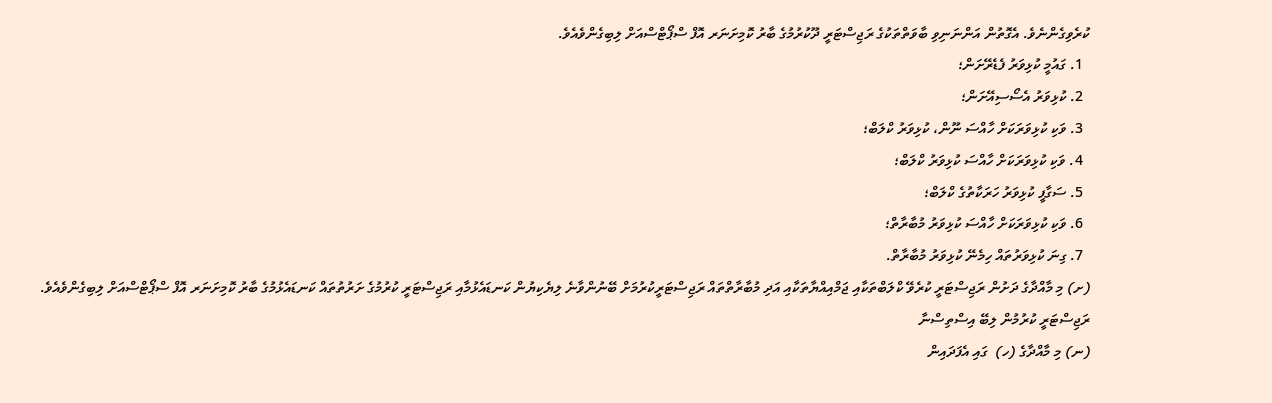ކުރެވިގެންނެވެ. އެގޮތުން އަންނަނިވި ބާވަތްތަކުގެ ރަޖިސްޓަރީ ދޫކުރުމުގެ ބާރު ކޮމިށަނަރ އޮފް ސްޕޯޓްސްއަށް ލިބިގެންވެއެވެ.
  1. ގައުމީ ކުޅިވަރު ފެޑެރޭށަން؛
  2. ކުޅިވަރު އެސޯސިއޭށަން؛
  3. ވަކި ކުޅިވަރަކަށް ހާއްސަ ނޫން، ކުޅިވަރު ކްލަބް؛
  4. ވަކި ކުޅިވަރަކަށް ހާއްސަ ކުޅިވަރު ކްލަބް؛
  5. ސަގާފީ ކުޅިވަރު ހަރަކާތުގެ ކްލަބް؛
  6. ވަކި ކުޅިވަރަކަށް ހާއްސަ ކުޅިވަރު މުބާރާތް؛
  7. ގިނަ ކުޅިވަރުތައް ހިމެނޭ ކުޅިވަރު މުބާރާތް.
(ށ) މި މާއްދާގެ ދަށުން ރަޖިސްޓަރީ ކުރެވޭ ކްލަބްތަކާއި ޖަމްއިއްޔާތަކާއި އަދި މުބާރާތްތައް ރަޖިސްޓަރީކުރުމަށް ބޭނުންވާނެ ލިޔެކިޔުން ކަނޑައެޅުމާއި ރަޖިސްޓަރީ ކުރުމުގެ ށަރުތުތައް ކަނޑައެޅުމުގެ ބާރު ކޮމިށަނަރ އޮފް ސްޕޯޓްސްއަށް ލިބިގެންވެއެވެ.
ރަޖިސްޓަރީ ކުރުމުން ލިބޭ އިސްތިސްނާ
(ނ) މި މާއްދާގެ (ހ)  ގައި އެފަދައިން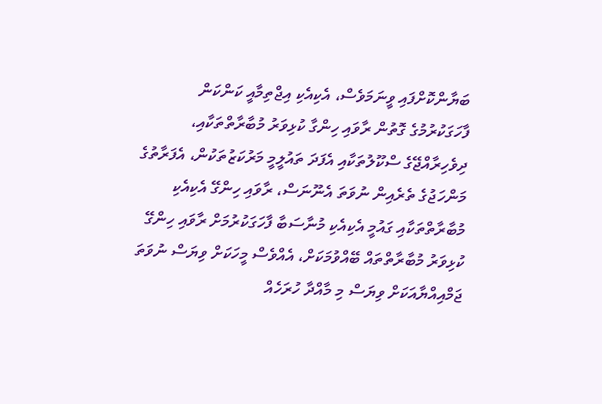ބަޔާންކޮށްފައި ވީނަމަވެސް، އެކިއެކި އިޖްތިމާއީ ކަންކަން ފާހަގަކުރުމުގެ ގޮތުން ރާވައި ހިންގާ ކުޅިވަރު މުބާރާތްތަކާއި، ދިވެހިރާއްޖޭގެ ސްކޫލުތަކާއި އެފަދަ ތައުލީމީ މަރުކަޒުތަކުން، އެފަރާތުގެ މަންހަޖުގެ ތެރެއިން ނުވަތަ އެނޫނަސް، ރާވައި ހިންގޭ އެކިއެކި މުބާރާތްތަކާއި ގައުމީ އެކިއެކި މުނާސަބާ ފާހަގަކުރުމަށް ރާވައި ހިންގޭ ކުޅިވަރު މުބާރާތްތައް ބޭއްވުމަކަށް، އެއްވެސް މީހަކަށް ވިޔަސް ނުވަތަ ޖަމްއިއްޔާއަކަށް ވިޔަސް މި މާއްދާ ހުރަހެއް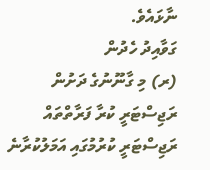ނާޅައެވެ.
ގަވާއިދު ހެދުން
(ރ) މި ގާނޫނުގެ ދަށުން ރަޖިސްޓަރީ ކުރާ ފަރާތްތައް ރަޖިސްޓަރީ ކުރުމުގައި އަމަލުކުރާނެ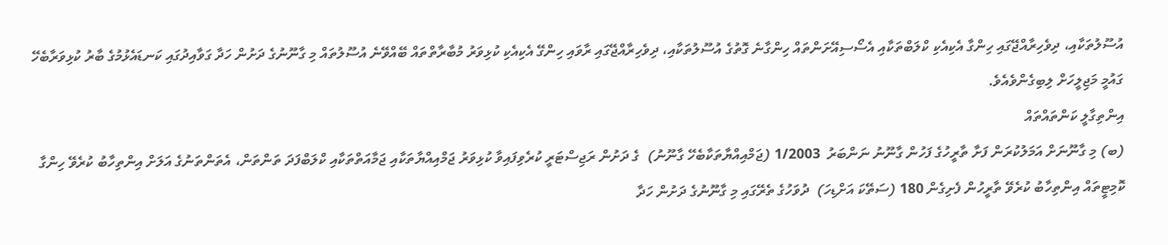އުސޫލުތަކާއި، ދިވެހިރާއްޖޭގައި ހިންގާ އެކިއެކި ކްލަބްތަކާއި އެސޯސިއޭށަންތައް ހިންގާނެ ގޮތުގެ އުސޫލުތަކާއި، ދިވެހިރާއްޖޭގައި ރާވައި ހިންގޭ އެކިއެކި ކުޅިވަރު މުބާރާތްތައް ބޭއްވޭނެ އުސޫލުތައް މި ގާނޫނުގެ ދަށުން ހަދާ ގަވާއިދުގައި ކަނޑައެޅުމުގެ ބާރު ކުޅިވަރާބެހޭ ގައުމީ މަޖިލީހަށް ލިބިގެންވެއެވެ.
އިންތިގާލީ ކަންތައްތައް
(ބ) މި ގާނޫނަށް އަމަލުކުރަން ފަށާ ތާރީހުގެ ފަހުން ގާނޫނު ނަންބަރު  1/2003 (ޖަމްއިއްޔާތަކާބެހޭ ގާނޫނު)  ގެ ދަށުން ރަޖިސްޓަރީ ކުރެވިފައިވާ ކުޅިވަރު ޖަމްއިއްޔާތަކާއި ޖަމާއަތްތަކާއި ކްލަބްފަދަ ތަންތަން، އެތަންތަނުގެ އަލަށް އިންތިހާބު ކުރެވޭ ހިންގާ ކޮމިޓީތައް އިންތިހާބު ކުރެވޭ ތާރީހުން ފެށިގެން 180 (ސަތޭކަ އަށްޑިހަ)  ދުވަހުގެ ތެރޭގައި މި ގާނޫނުގެ ދަށުން ހަދާ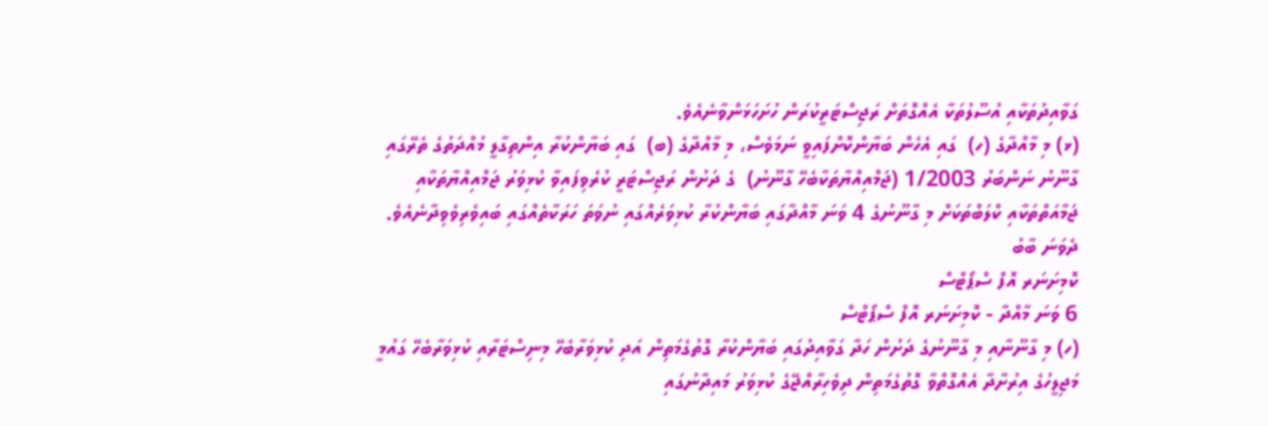ގަވާއިދުތަކާއި އުސޫލުތަކާ އެއްގޮތަށް ރަޖިސްޓަރީކުރަން ހުށަހަޅަންވާނެއެވެ.
(ޅ) މި މާއްދާގެ (ހ)  ގައި އެހެން ބަޔާންކޮށްފައިވީ ނަމަވެސް، މި މާއްދާގެ (ބ)  ގައި ބަޔާންކުރާ އިންތިގާލީ މުއްދަތުގެ ތެރޭގައި ގާނޫނު ނަންބަރު 1/2003 (ޖަމްއިއްޔާތަކާބެހޭ ގާނޫނު)  ގެ ދަށުން ރަޖިސްޓަރީ ކުރެވިފައިވާ ކުޅިވަރު ޖަމްއިއްޔާތަކާއި ޖަމާއަތްތަކާއި ކްލަބްތަކަށް މި ގާނޫނުގެ 4 ވަނަ މާއްދާގައި ބަޔާންކުރާ ކުޅިވަރެއްގައި ނުވަތަ ހަރަކާތެއްގައި ބައިވެރިވެވިދާނެއެވެ.
ދެވަނަ ބާބު
ކޮމިށަނަރ އޮފް ސްޕޯޓްސް
6 ވަނަ މާއްދާ - ކޮމިށަނަރ އޮފް ސްޕޯޓްސް
(ހ) މި ގާނޫނާއި މި ގާނޫނުގެ ދަށުން ހަދާ ގަވާއިދުގައި ބަޔާންކުރާ ގޮތުގެމަތިން އަދި ކުޅިވަރާބެހޭ މިނިސްޓަރާއި ކުޅިވަރާބެހޭ ގައުމީ މަޖިލީހުގެ އިރުށާދާ އެއްގޮތްވާ ގޮތުގެމަތިން ދިވެހިރާއްޖޭގެ ކުޅިވަރު މައިދާނުގައި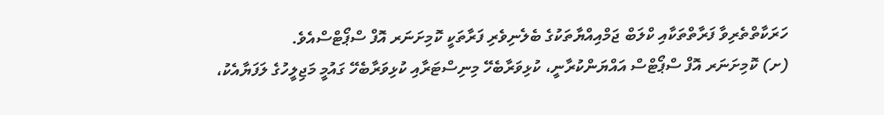ހަރަކާތްތެރިވާ ފަރާތްތަކާއި ކްލަބް ޖަމްއިއްޔާތަކުގެ ބެލެނިވެރި ފަރާތަކީ ކޮމިށަނަރ އޮފް ސްޕޯޓްސްއެވެ.
(ށ) ކޮމިށަނަރ އޮފް ސްޕޯޓްސް އައްޔަންކުރާނީ، ކުޅިވަރާބެހޭ މިނިސްޓަރާއި ކުޅިވަރާބެހޭ ގައުމީ މަޖިލީހުގެ ލަފަޔާއެކު،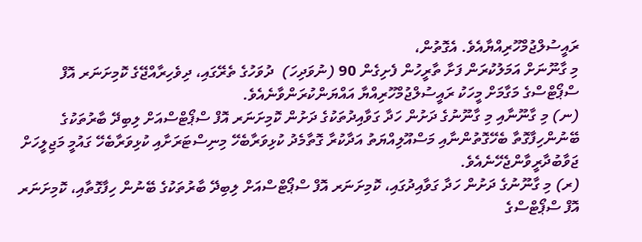ރައީސުލްޖުމްހޫރިއްޔާއެވެ. އެގޮތުން،
މި ގާނޫނަށް އަމަލުކުރަން ފަށާ ތާރީހުން ފެށިގެން 90 (ނުވަދިހަ)  ދުވަހުގެ ތެރޭގައި، ދިވެހިރާއްޖޭގެ ކޮމިށަނަރ އޮފް ސްޕޯޓްސްގެ މަގާމަށް މީހަކު ރައީސުލްޖުމްހޫރިއްޔާ އައްޔަންކުރަންވާނެއެވެ.
(ނ) މި ގާނޫނާއި މި ގާނޫނުގެ ދަށުން ހަދާ ގަވާއިދުތަކުގެ ދަށުން ކޮމިށަނަރ އޮފް ސްޕޯޓްސްއަށް ލިބިދޭ ބާރުތަކުގެ ބޭނުންހިފާގޮތާ ބެހޭގޮތުންނާއި މަސްއޫލިއްޔަތު އަދާކުރާ ގޮތާމެދު ކުޅިވަރާބެހޭ މިނިސްޓަރަށާއި ކުޅިވަރާބެހޭ ގައުމީ މަޖިލީހަށް ޖަވާބުދާރީވާންޖެހޭނެއެވެ.
(ރ) މި ގާނޫނުގެ ދަށުން ހަދާ ގަވާއިދުގައި، ކޮމިށަނަރ އޮފް ސްޕޯޓްސްއަށް ލިބިދޭ ބާރުތަކުގެ ބޭނުން ހިފާގޮތާއި، ކޮމިށަނަރ އޮފް ސްޕޯޓްސްގެ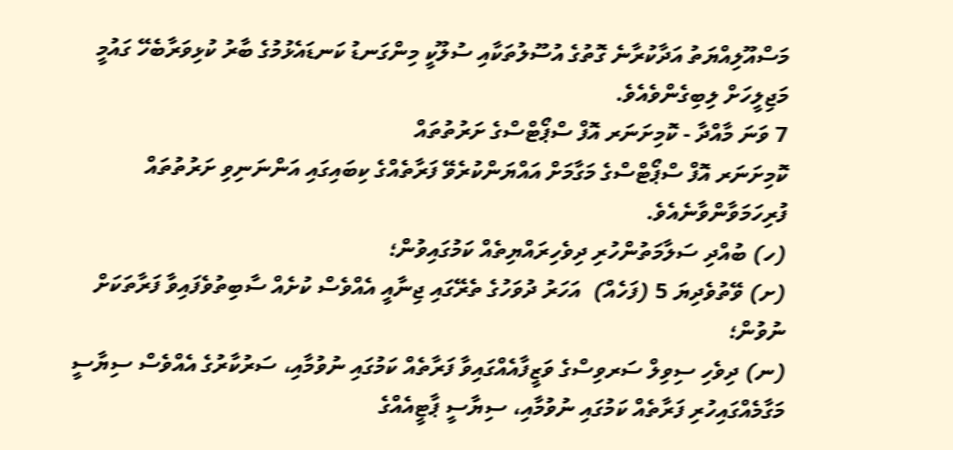މަސްއޫލިއްޔަތު އަދާކުރާނެ ގޮތުގެ އުސޫލުތަކާއި ސުލޫކީ މިންގަނޑު ކަނޑައެޅުމުގެ ބާރު ކުޅިވަރާބެހޭ ގައުމީ މަޖިލީހަށް ލިބިގެންވެއެވެ.
7 ވަނަ މާއްދާ - ކޮމިށަނަރ އޮފް ސްޕޯޓްސްގެ ށަރުތުތައް
ކޮމިށަނަރ އޮފް ސްޕޯޓްސްގެ މަގާމަށް އައްޔަންކުރެވޭ ފަރާތެއްގެ ކިބައިގައި އަންނަނިވި ށަރުތުތައް ފުރިހަމަވާންވާނެއެވެ.
(ހ) ބުއްދި ސަލާމަތުންހުރި ދިވެހިރައްޔިތެއް ކަމުގައިވުން؛
(ށ) ވޭތުވެދިޔަ 5 (ފަހެއް)  އަހަރު ދުވަހުގެ ތެރޭގައި ޖިނާއީ އެއްވެސް ކުށެއް ސާބިތުވެފައިވާ ފަރާތަކަށް ނުވުން؛
(ނ) ދިވެހި ސިވިލް ސަރވިސްގެ ވަޒީފާއެއްގައިވާ ފަރާތެއް ކަމުގައި ނުވުމާއި، ސަރުކާރުގެ އެއްވެސް ސިޔާސީ މަގާމެއްގައިހުރި ފަރާތެއް ކަމުގައި ނުވުމާއި، ސިޔާސީ ޕާޓީއެއްގެ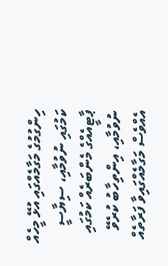ހިންގުމުގެ މަގާމެއްގައި އުޅޭ މީހެއް ކަމުގައި ނުވުމާއި، ސިޔާސީ ޕާޓީއެއްގެ މެންބަރެއް ކަމުގައި ނުވުމާއި، އިންތިހާބު ކުރެވޭ އެއްވެސް މަގާމެއްގައިވާ ފަރާތެއް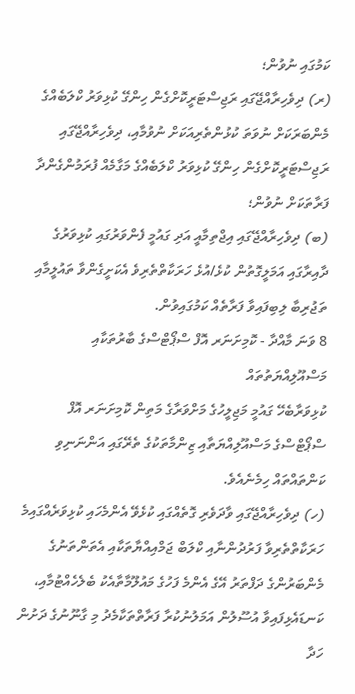ކަމުގައި ނުވުން؛
(ރ) ދިވެހިރާއްޖޭގައި ރަޖިސްޓަރީކޮށްގެން ހިންގޭ ކުޅިވަރު ކްލަބެއްގެ މެންބަރަކަށް ނުވަތަ ކުޅުންތެރިއަކަށް ނުވުމާއި، ދިވެހިރާއްޖޭގައި ރަޖިސްޓަރީކޮށްގެން ހިންގޭ ކުޅިވަރު ކްލަބެއްގެ މަގާމެއް ފުރަމުންގެންދާ ފަރާތަކަށް ނުވުން؛
(ބ) ދިވެހިރާއްޖޭގައި އިޖްތިމާއީ އަދި ގައުމީ ފެންވަރުގައި ކުޅިވަރުގެ ދާއިރާގައި އަމަލީގޮތުން ކުޅެ/އުޅެ ހަރަކާތްތެރިވެ އެކަށީގެންވާ ތައުލީމާއި ތަޖުރިބާ ލިބިފައިވާ ފަރާތެއް ކަމުގައިވުން.
8 ވަނަ މާއްދާ - ކޮމިށަނަރ އޮފް ސްޕޯޓްސްގެ ބާރުތަކާއި މަސްއޫލިއްޔަތުތައް
ކުޅިވަރާބެހޭ ގައުމީ މަޖިލީހުގެ މަށްވަރާގެ މަތިން ކޮމިށަނަރ އޮފް ސްޕޯޓްސްގެ މަސްއޫލިއްޔަތާއި ޒިންމާތަކުގެ ތެރޭގައި އަންނަނިވި ކަންތައްތައް ހިމެނެއެވެ.
(ހ) ދިވެހިރާއްޖޭގައި ވާދަވެރި ގޮތެއްގައި ކުޅެވޭ އެންމެހައި ކުޅިވަރެއްގައިމެ ހަރަކާތްތެރިވާ ފަރުދުންނާއި ކްލަބް ޖަމްއިއްޔާތަކާއި އެތަންތަނުގެ މެންބަރުންގެ ދަފްތަރު އޭގެ އެންމެ ފަހުގެ މައުލޫމާތާއެކު ބެލެހެއްޓުމާއި، ކަނޑައެޅިފައިވާ އުސޫލުން އަމަލުނުކުރާ ފަރާތްތަކާމެދު މި ގާނޫނުގެ ދަށުން ހަދާ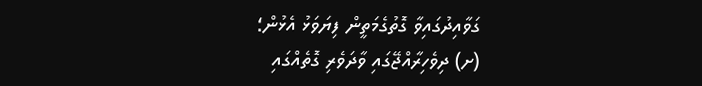ގަވާއިދުގައިވާ ގޮތުގެމަތީން ފިޔަވަޅު އެޅުން؛
(ށ) ދިވެހިރާއްޖޭގައި ވާދަވެރި ގޮތެއްގައި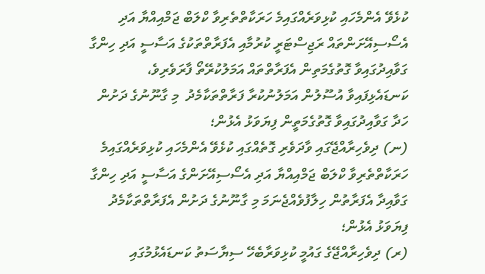ކުޅެވޭ އެންމެހައި ކުޅިވަރެއްގައިމެ ހަރަކާތްތެރިވާ ކްލަބް ޖަމްއިއްޔާ އަދި އެސޯސިއޭށަންތައް ރަޖިސްޓަރީ ކުރުމާއި އެފަރާތްތަކުގެ އަސާސީ އަދި ހިންގާ ގަވާއިދުގައިވާ ގޮތުގެމަތިން އެފަރާތްތައް އަމަލުކުރޭތޯ ފާރަވެރިވެ، ކަނޑައެޅިފައިވާ އުސޫލުން އަމަލުނުކުރާ ފަރާތްތަކާމެދު  މި ގާނޫނުގެ ދަށުން ހަދާ ގަވާއިދުގައިވާ ގޮތުގެމަތީން ފިޔަވަޅު އެޅުން؛
(ނ) ދިވެހިރާއްޖޭގައި ވާދަވެރި ގޮތެއްގައި ކުޅެވޭ އެންމެހައި ކުޅިވަރެއްގައިމެ ހަރަކާތްތެރިވާ ކްލަބް ޖަމްއިއްޔާ އަދި އެސޯސިއޭށަންގެ އަސާސީ އަދި ހިންގާ ގަވާއިދާ އެފަރާތުން ހިލާފުވެއްޖެނަމަ މި ގާނޫނުގެ ދަށުން އެފަރާތްތަކާމެދު ފިޔަވަޅު އެޅުން؛
(ރ) ދިވެހިރާއްޖޭގެ ގައުމީ ކުޅިވަރާބެހޭ ސިޔާސަތު ކަނޑައެޅުމުގައި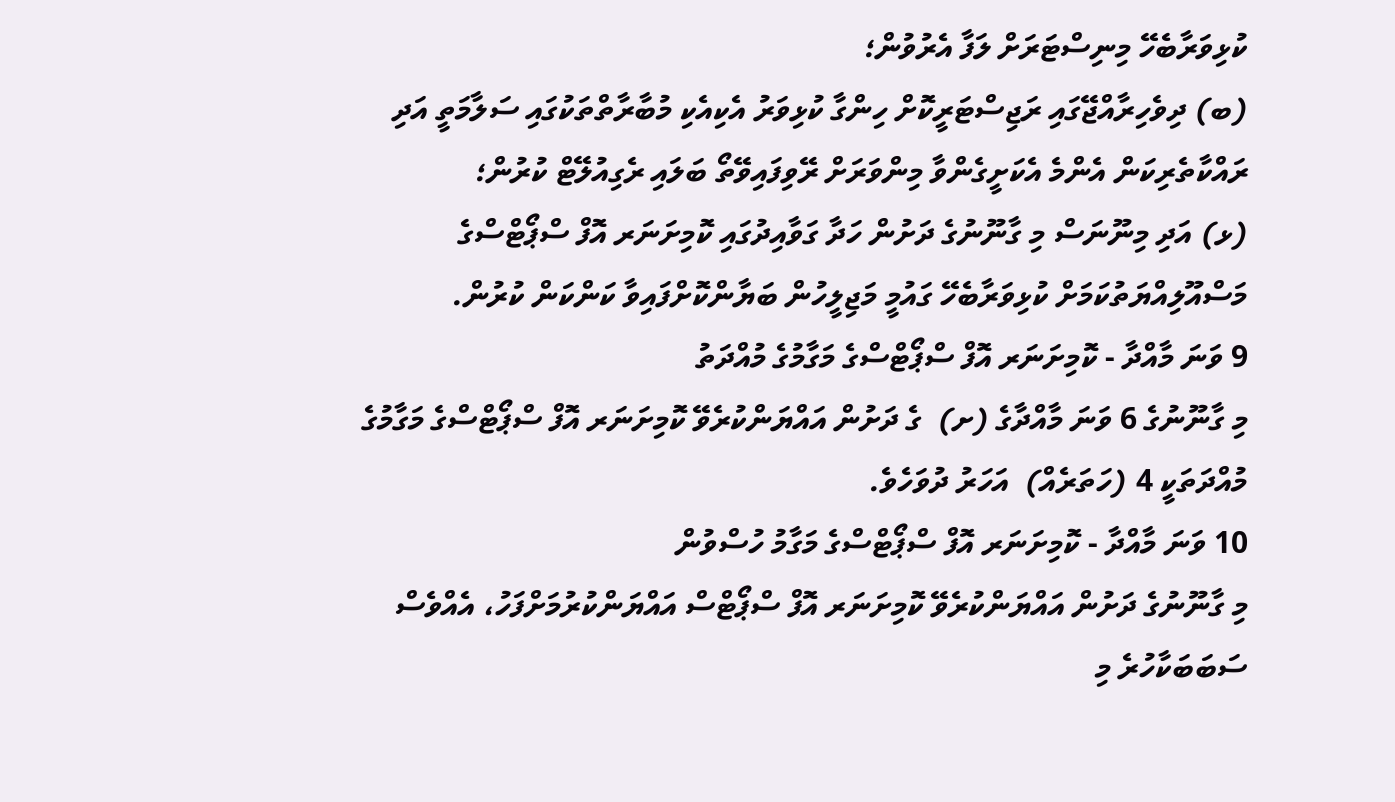ކުޅިވަރާބެހޭ މިނިސްޓަރަށް ލަފާ އެރުވުން؛
(ބ) ދިވެހިރާއްޖޭގައި ރަޖިސްޓަރީކޮށް ހިންގާ ކުޅިވަރު އެކިއެކި މުބާރާތްތަކުގައި ސަލާމަތީ އަދި ރައްކާތެރިކަން އެންމެ އެކަށީގެންވާ މިންވަރަށް ރޭވިފައިވޭތޯ ބަލައި ރެގިއުލޭޓް ކުރުން؛
(ޅ) އަދި މިނޫނަސް މި ގާނޫނުގެ ދަށުން ހަދާ ގަވާއިދުގައި ކޮމިށަނަރ އޮފް ސްޕޯޓްސްގެ މަސްއޫލިއްޔަތުކަމަށް ކުޅިވަރާބެހޭ ގައުމީ މަޖިލީހުން ބަޔާންކޮށްފައިވާ ކަންކަން ކުރުން.
9 ވަނަ މާއްދާ - ކޮމިށަނަރ އޮފް ސްޕޯޓްސްގެ މަގާމުގެ މުއްދަތު
މި ގާނޫނުގެ 6 ވަނަ މާއްދާގެ (ށ)  ގެ ދަށުން އައްޔަންކުރެވޭ ކޮމިށަނަރ އޮފް ސްޕޯޓްސްގެ މަގާމުގެ މުއްދަތަކީ 4 (ހަތަރެއް)  އަހަރު ދުވަހެވެ.
10 ވަނަ މާއްދާ - ކޮމިށަނަރ އޮފް ސްޕޯޓްސްގެ މަގާމު ހުސްވުން
މި ގާނޫނުގެ ދަށުން އައްޔަންކުރެވޭ ކޮމިށަނަރ އޮފް ސްޕޯޓްސް އައްޔަންކުރުމަށްފަހު، އެއްވެސް ސަބަބަކާހުރެ މި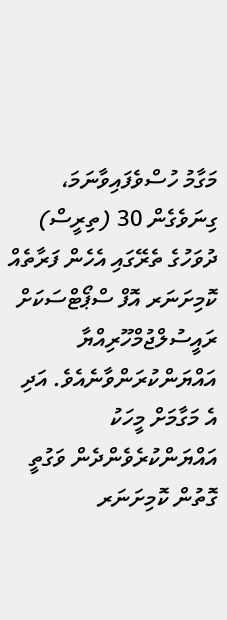މަގާމު ހުސްވެފައިވާނަމަ، ގިނަވެގެން 30 (ތިރީސް)  ދުވަހުގެ ތެރޭގައި އެހެން ފަރާތެއް ކޮމިށަނަރ އޮފް ސްޕޯޓްސަކަށް ރައީސުލްޖުމްހޫރިއްޔާ އައްޔަންކުރަންވާނެއެވެ. އަދި އެ މަގާމަށް މީހަކު އައްޔަންކުރެވެންދެން ވަގުތީ ގޮތުން ކޮމިށަނަރ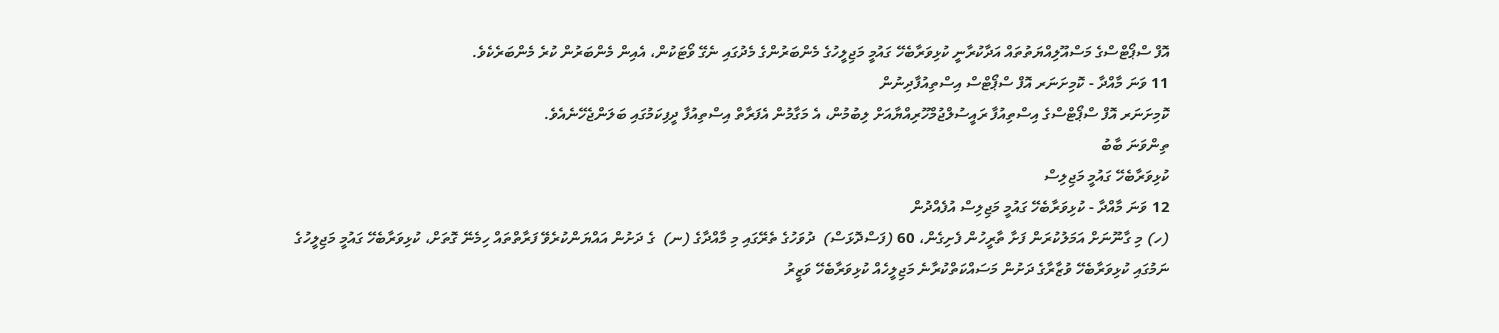އޮފް ސްޕޯޓްސްގެ މަސްއޫލިއްޔަތުތައް އަދާކުރާނީ ކުޅިވަރާބެހޭ ގައުމީ މަޖިލީހުގެ މެންބަރުންގެ މެދުގައި ނެގޭ ވޯޓަކުން، އެއިން މެންބަރުން ކުރެ މެންބަރެކެވެ.
11 ވަނަ މާއްދާ - ކޮމިށަނަރ އޮފް ސްޕޯޓްސް އިސްތިއުފާދިނުން
ކޮމިށަނަރ އޮފް ސްޕޯޓްސްގެ އިސްތިއުފާ ރައީސުލްޖުމްހޫރިއްޔާއަށް ލިބުމުން، އެ މަގާމުން އެފަރާތް އިސްތިއުފާ ދީފިކަމުގައި ބަލަންޖެހޭނެއެވެ.
ތިންވަނަ ބާބު
ކުޅިވަރާބެހޭ ގައުމީ މަޖިލިސް
12 ވަނަ މާއްދާ - ކުޅިވަރާބެހޭ ގައުމީ މަޖިލިސް އުފެއްދުން
(ހ) މި ގާނޫނަށް އަމަލުކުރަން ފަށާ ތާރީހުން ފެށިގެން، 60 (ފަސްދޮޅަސް)  ދުވަހުގެ ތެރޭގައި މި މާއްދާގެ (ނ)  ގެ ދަށުން އައްޔަންކުރެވޭ ފަރާތްތައް ހިމެނޭ ގޮތަށް، ކުޅިވަރާބެހޭ ގައުމީ މަޖިލީހުގެ ނަމުގައި ކުޅިވަރާބެހޭ ވުޒާރާގެ ދަށުން މަސައްކަތްކުރާނެ މަޖިލީހެއް ކުޅިވަރާބެހޭ ވަޒީރު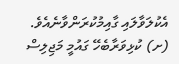އެކުލަވާލައި ގާއިމުކުރަންވާނެއެވެ.
(ށ) ކުޅިވަރާބެހޭ ގައުމީ މަޖިލިސް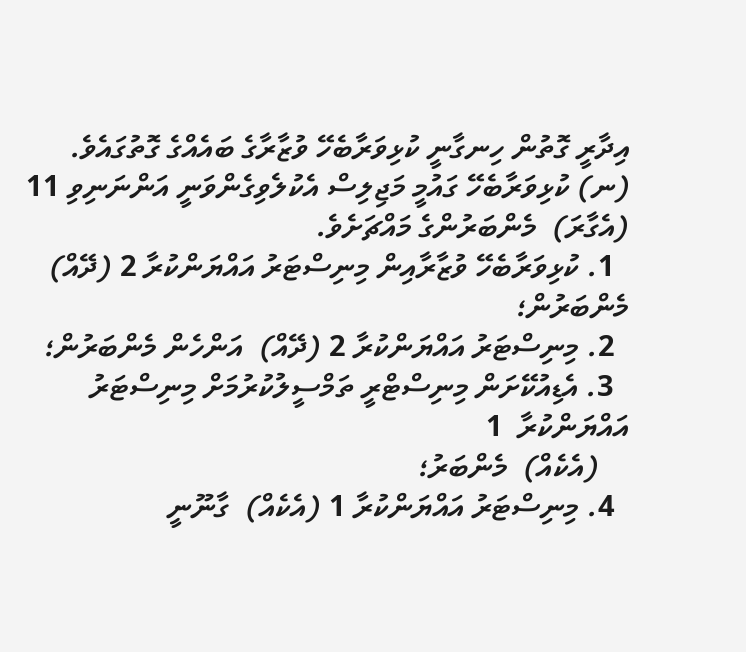އިދާރީ ގޮތުން ހިނގާނީ ކުޅިވަރާބެހޭ ވުޒާރާގެ ބައެއްގެ ގޮތުގައެވެ.
(ނ) ކުޅިވަރާބެހޭ ގައުމީ މަޖިލިސް އެކުލެވިގެންވަނީ އަންނަނިވި 11 (އެގާރަ)  މެންބަރުންގެ މައްޗަށެވެ.
  1. ކުޅިވަރާބެހޭ ވުޒާރާއިން މިނިސްޓަރު އައްޔަންކުރާ 2 (ދޭއް)  މެންބަރުން؛
  2. މިނިސްޓަރު އައްޔަންކުރާ 2 (ދޭއް)  އަންހެން މެންބަރުން؛
  3. އެޑިއުކޭށަން މިނިސްޓްރީ ތަމްސީލުކުރުމަށް މިނިސްޓަރު އައްޔަންކުރާ  1
    (އެކެއް)  މެންބަރު؛
  4. މިނިސްޓަރު އައްޔަންކުރާ 1 (އެކެއް)  ގާނޫނީ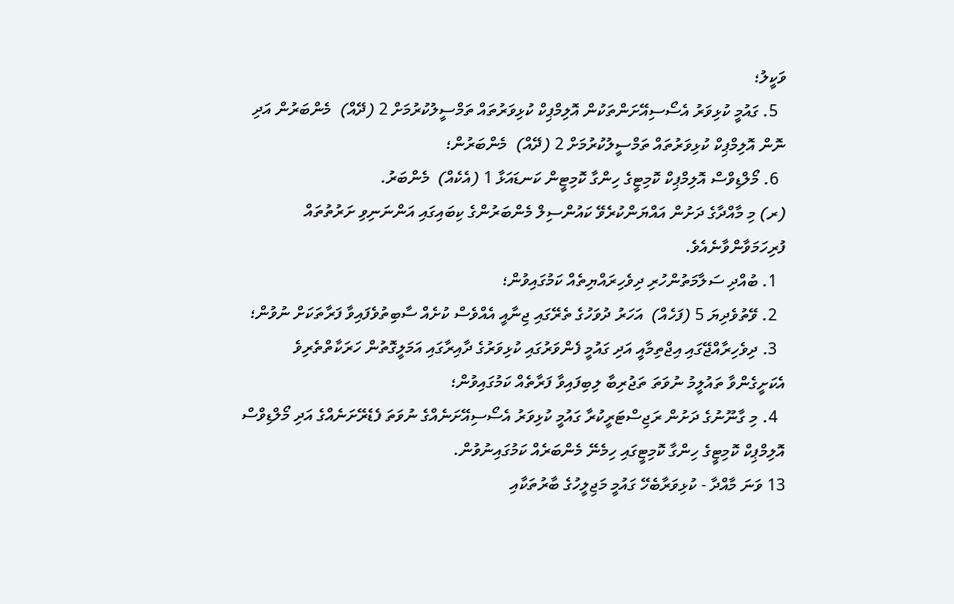ވަކީލު؛
  5. ގައުމީ ކުޅިވަރު އެސޯސިއޭށަންތަކުން އޮލިމްޕިކް ކުޅިވަރުތައް ތަމްސީލުކުރުމަށް 2 (ދޭއް)  މެންބަރުން އަދި ނޮން އޮލިމްޕިކް ކުޅިވަރުތައް ތަމްސީލުކުރުމަށް 2 (ދޭއް)  މެންބަރުން؛
  6. މޯލްޑިވްސް އޮލިމްޕިކް ކޮމިޓީގެ ހިންގާ ކޮމިޓީން ކަނޑައަޅާ 1 (އެކެއް)  މެންބަރު.
(ރ) މި މާއްދާގެ ދަށުން އައްޔަންކުރެވޭ ކައުންސިލް މެންބަރުންގެ ކިބައިގައި އަންނަނިވި ށަރުތުތައް ފުރިހަމަވާންވާނެއެވެ.
  1. ބުއްދި ސަލާމަތުންހުރި ދިވެހިރައްޔިތެއް ކަމުގައިވުން؛
  2. ވޭތުވެދިޔަ 5 (ފަހެއް)  އަހަރު ދުވަހުގެ ތެރޭގައި ޖިނާއީ އެއްވެސް ކުށެއް ސާބިތުވެފައިވާ ފަރާތަކަށް ނުވުން؛
  3. ދިވެހިރާއްޖޭގައި އިޖްތިމާއީ އަދި ގައުމީ ފެންވަރުގައި ކުޅިވަރުގެ ދާއިރާގައި އަމަލީގޮތުން ހަރަކާތްތެރިވެ އެކަށީގެންވާ ތައުލީމު ނުވަތަ ތަޖުރިބާ ލިބިފައިވާ ފަރާތެއް ކަމުގައިވުން؛
  4. މި ގާނޫނުގެ ދަށުން ރަޖިސްޓަރީކުރާ ގައުމީ ކުޅިވަރު އެސޯސިއޭށަނެއްގެ ނުވަތަ ފެޑެރޭށަނެއްގެ އަދި މޯލްޑިވްސް އޮލިމްޕިކް ކޮމިޓީގެ ހިންގާ ކޮމިޓީގައި ހިމެނޭ މެންބަރެއް ކަމުގައިނުވުން.
13 ވަނަ މާއްދާ - ކުޅިވަރާބެހޭ ގައުމީ މަޖިލީހުގެ ބާރުތަކާއި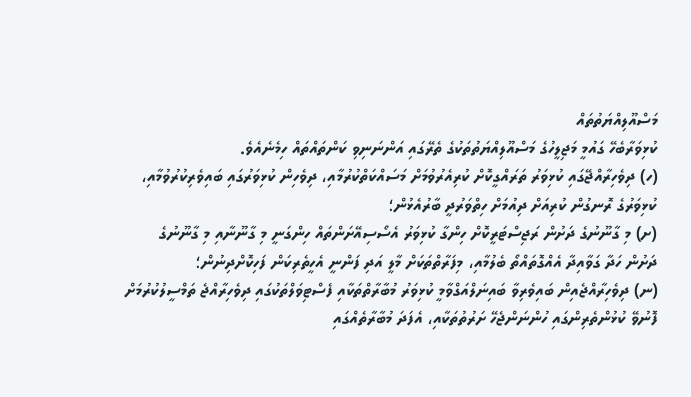މަސްއޫލިއްޔަތުތައް
ކުޅިވަރާބެހޭ ގައުމީ މަޖިލީހުގެ މަސްއޫލިއްޔަތުތަކުގެ ތެރޭގައި އަންނަނިވި ކަންތައްތައް ހިމެނެއެވެ.
(ހ) ދިވެހިރާއްޖޭގައި ކުޅިވަރު ތަރައްގީކޮށް ކުރިއެރުވުމަށް މަސައްކަތްކުރުމާއި، ދިވެހިން ކުޅިވަރުގައި ބައިވެރިކުރުވުމާއި، ކުޅިވަރުގެ ރޮނގުން ކުރިއަށް ދިއުމަށް ހިތްވަރުދީ ބާރުއެޅުން؛
(ށ) މި ގާނޫނުގެ ދަށުން ރަޖިސްޓަރީކޮށް ހިންގާ ކުޅިވަރު އެސޯސިއޭށަންތައް ހިންގަނީ މި ގާނޫނާއި މި ގާނޫނުގެ ދަށުން ހަދާ ގަވާއިދާ އެއްގޮތައްތޯ ބެލުމާއި، މިފަރާތްތަކަށް މާލީ އަދި ފަންނީ އެހީތެރިކަން ފަހިކޮށްދިނުން؛
(ނ) ދިވެހިރާއްޖެއިން ބައިވެރިވާ ބައިނަލްއަގްވާމީ ކުޅިވަރު މުބާރާތްތަކާއި ފެސްޓިވަލްތަކުގައި ދިވެހިރާއްޖެ ތަމްސީލުކުރުމަށް ފޮނުވޭ ކުޅުންތެރިންގައި ހުންނަންޖެހޭ ށަރުތުތަކާއި، އެފަދަ މުބާރާތެއްގައި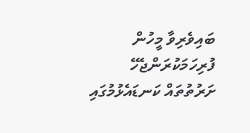ބައިވެރިވާ މީހުން ފުރިހަމަކުރަންޖެހޭ ށަރުތުތައް ކަނޑައެޅުމުގައި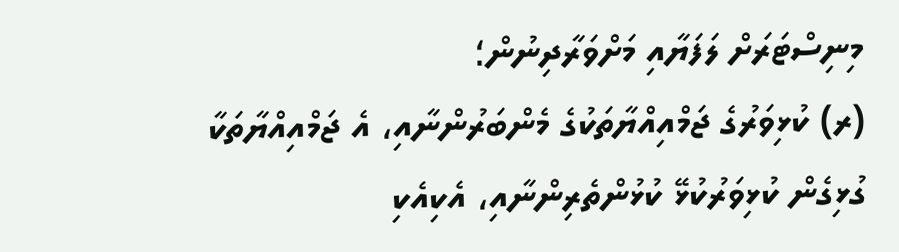މިނިސްޓަރަށް ލަފަޔާއި މަށްވަރާދިނުން؛
(ރ) ކުޅިވަރުގެ ޖަމްއިއްޔާތަކުގެ މެންބަރުންނާއި، އެ ޖަމްއިއްޔާތަކާ ގުޅިގެން ކުޅިވަރުކުޅޭ ކުޅުންތެރިންނާއި، އެކިއެކި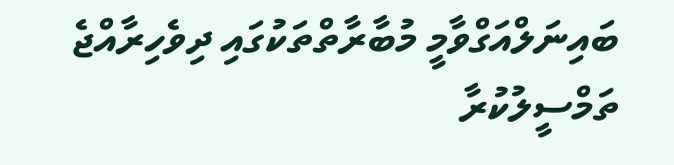ބައިނަލްއަގްވާމީ މުބާރާތްތަކުގައި ދިވެހިރާއްޖެ ތަމްސީލުކުރާ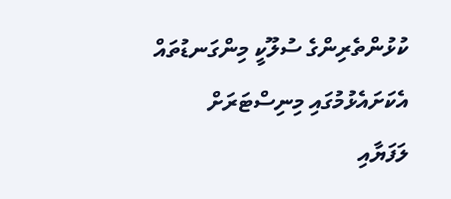ކުޅުންތެރިންގެ ސުލޫކީ މިންގަނޑުތައް އެކަށައެޅުމުގައި މިނިސްޓަރަށް ލަފަޔާއި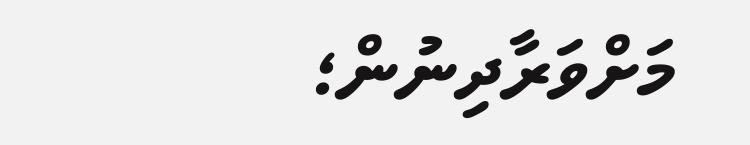މަށްވަރާދިނުން؛